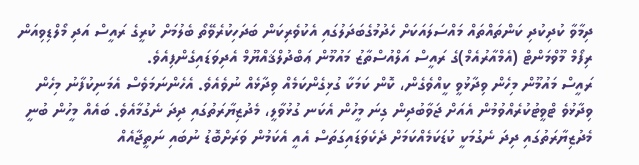ދިމާވާ ކުދިކުދި ކަންތައްތައް މައްސަލައަކަށް ހެދުމުގެބަދަލުގައި އެކުވެރިކަން ބަދަހިކުރެވޭތޯ ބެލުމަށް ކުރީގެ ރައީސް އަދި މޯލްޑިވިއަން ރިފޯމް މޫވްމަންޓް (އެމްއާރުއެމް)ގެ ރައީސް އަލްއުސްތާޒު މައުމޫން ޢަބްދުލްޤައްޔޫމް އެދިވަޑައިގެންފިއެވެ.
ރައީސް މައުމޫން މިހެން ވިދާޅުވީ ކީއްވެގެން، ކޮން ކަމަކާ ގުޅިގެންކަމެއް ވިދާޅެއް ނުވެއެވެ. އެހެންނަމަވެސް އެމަނިކުފާނު މިހެން ވިދާޅުވެ ޓްވީޓުކުރެއްވުމުން އެއަށް ޖަވާބުދިން ގިނަ މީހުން އެކަނ ގުޅުވާލީ، މެދުޒިޔާރަތުގައި ދިދަ ނެގުމާއެވެ. ބައެއް މީހުން ބުނީ މެދުޒިޔާރަތުގައި ދިދަ ނެގުމަކީ ކުޑަކަމެއްކަމަށް ދެކެވަޑައިގަތަސް އެއީ އެކަމުން ވަރަށްބޮޑު ނުބައި ނަތީޖާއެއް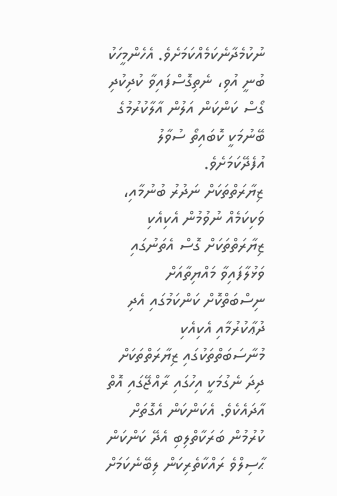ނުކުމެދާނެކަމެއްކަމަށެވެ. އެހެންމީހަކު ބުނީ އުވި، ނެތިގޮސްފައިވާ ކުދިކުދި ގޯސް ކަންކަން އަލުން އާލާކުރުމުގެ ބޭނުމަކީ ކޮބައިތޯ ސުވާލު އުފެދޭކަމަށެވެ.
ޒިޔާރަތްތަކަށް ނަދުރު ބުނުމާއި، ވަކިކަމެއް ނުވުމުން އެކިއެކި ޒިޔާރަތްތަކަށް ގޮސް އެތަނުގައި ވަޅުލާފައިވާ މައްޔިތާއަށް ނިސްބަތްކޮށް ކަންކަމުގައި އެދި ދުޢާކުރުމާއި އެކިއެކި މުނާސަބަތްތަކުގައި ޒިޔާރަތްތަކަށް ދިދަ ނެގުމަކީ އިހުގައި ރާއްޖޭގައި އޮތް އާދައެކެވެ. އެކަންކަން އެގޮތަށް ކުރުމުން ބަރަކާތްލިބި އެދޭ ކަންކަން ޙާސިލްވެ ރައްކާތެރިކަން ލިބޭނެކަމަށް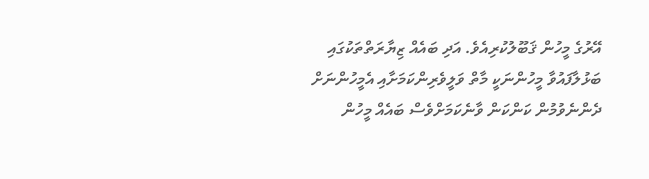އޭރުގެ މީހުން ޤަބޫލުކުރިއެވެ. އަދި ބައެއް ޒިޔާރަތްތަކުގައި ބަޅުލާފައުވާ މީހުންނަކީ މާތް ވަލީވެރިންކަމަށާއި އެމީހުންނަށް ދެންނެވުމުން ކަންކަން ވާނެކަމަށްވެސް ބައެއް މީހުން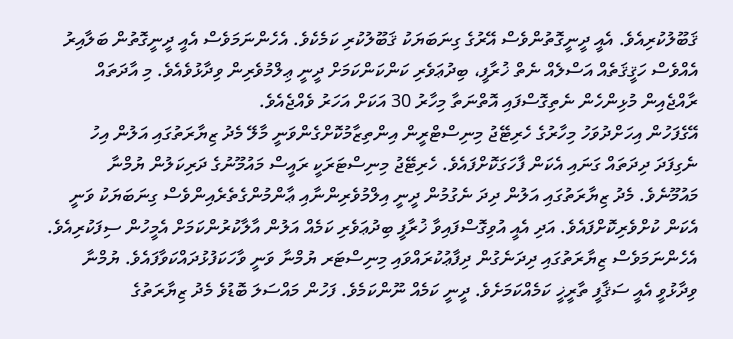ޤަބޫލުކުރިއެވެ. އެއީ ދީނީގޮތުންވެސް އޭރުގެ ގިނަބަޔަކު ޤަބޫލުކުރި ކަމެކެވެ. އެހެންނަމަވެސް އެއީ ދީނީގޮތުން ބަލާއިރު އެއްވެސް ހަޤީޤަތެއް އަސްލެއް ނެތް ޚުރާފީ، ބިދުޢަވެރި ކަންކަންކަމަށް ދީނީ ޢިލްމުވެރިން ވިދާޅުވެއެވެ. މި އާދަތައް ރާއްޖެއިން މުޅިންހެން ނެތިގޮސްފައި އޮތްނަތާ މިހާރު 30 އަކަށް އަހަރު ވެއްޖެއެވެ.
އޭގެފަހުން އިހަށްދުވަހު މިހާރުގެ ހެރިޓޭޖު މިނިސްޓްރީން އިންތިޒާމުކޮށްގެންވަނީ މާލޭ މެދު ޒިޔާރަތުގައި އަލުން އިހު ނެގިފަދަ ދިދަތައް ގަނައި އެކަން ފާހަގަކޮށްފައެވެ. ހެރިޓޭޖު މިނިސްޓަރަކީ ރައީސް މައުމޫނުގެ ދަރިކަލުން ޔުމްނާ މައުމޫނެވެ. މެދު ޒިޔާރަތުގައި އަލުން ދިދަ ނެގުމުން ދީނީ އިލްމުވެރިންނާއި ޢާންމުންގެތެރެއިންވެސް ގިނަބަޔަކު ވަނީ އެކަން ކުށްވެރިކޮށްފައެވެ. އަދި އެއީ އުވިގޮސްފައިވާ ޚުރާފީ ބިދުޢަވެރި ކަމެއް އަލުން އާލާކުރުންކަމަށް އެމީހުން ސިފަކުރިއެވެ.
އެހެންނަމަވެސް ޒިޔާރަތުގައި ދިދަނެގުން ދިފާޢުކުރައްވައި މިނިސްޓަރ ޔުމްނާ ވަނީ ވާހަކަފުޅުދައްކަވާފައެވެ. ޔުމްނާ ވިދާޅުވީ އެއީ ސަޤާފީ ތާރީޚީ ކަމެއްކަމަށެވެ. ދީނީ ކަމެއް ނޫންކަމެވެ. ފަހުން މައްސަލަ ބޮޑުވެ މެދު ޒިޔާރަތުގެ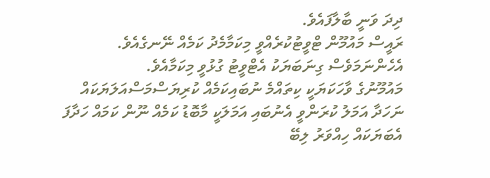ދިދަ ވަނީ ބާލާފައެވެ.
ރައީސް މައުމޫން ޓްވީޓުކުރެއްވީ މިކަމާމެދު ކަމެއް ނޭނގެއެވެ. އެހެންނަމަވެސް ގިނަބަޔަކު އެޓްވީޓު ގުޅުވީ މިކަމާއެވެ.
މައުމޫނުގެ ވާހަކަޔަކީ ކިތައްމެ ނުބައިކަމެއް ކުރިޔަސްމަސްއަލަޔަކައް ނަހަދާ އަމަލު ކުރަންވީ އެނުބައި އަމަލަކީ މާބޮޑު ކަމެއް ނޫން ކަމައް ހަދާފަ އެބަޔަކައް ހިއްވަރު ލިބޭ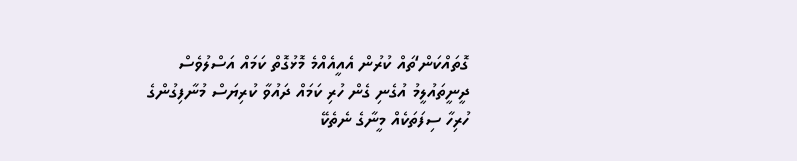ގޮތައްކަން‘ތައް ކުރުން އެއީއެއްމެ މޮޅުގޮތް ކަމައް އަސްލުވެސް ދީނީތައުލީމު އުގެނި ގެން ހުރި ކަމައް ދައުވާ ކުރިޔަސް މުނާފިގުންގެ ހުރިހާ ސިފަތަކެއް މީނާގެ ނެތެކޭ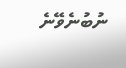ނުބުނެވޭނެ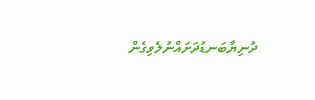ދުނިޔާބަނޑުދަށައްނުލެވިގެން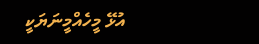އުޅޭ މީހެއްމީނަޔަކީ